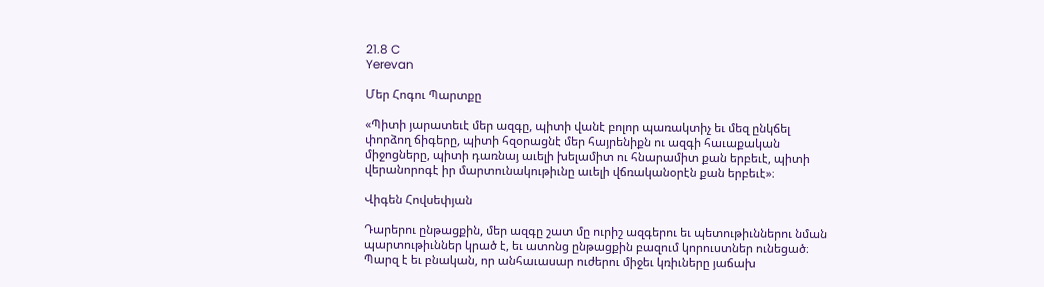21.8 C
Yerevan

Մեր Հոգու Պարտքը

«Պիտի յարատեւէ մեր ազգը, պիտի վանէ բոլոր պառակտիչ եւ մեզ ընկճել փորձող ճիգերը, պիտի հզօրացնէ մեր հայրենիքն ու ազգի հաւաքական միջոցները, պիտի դառնայ աւելի խելամիտ ու հնարամիտ քան երբեւէ, պիտի վերանորոգէ իր մարտունակութիւնը աւելի վճռականօրէն քան երբեւէ»։

Վիգեն Հովսեփյան

Դարերու ընթացքին, մեր ազգը շատ մը ուրիշ ազգերու եւ պետութիւններու նման պարտութիւններ կրած է, եւ ատոնց ընթացքին բազում կորուստներ ունեցած։ Պարզ է եւ բնական, որ անհաւասար ուժերու միջեւ կռիւները յաճախ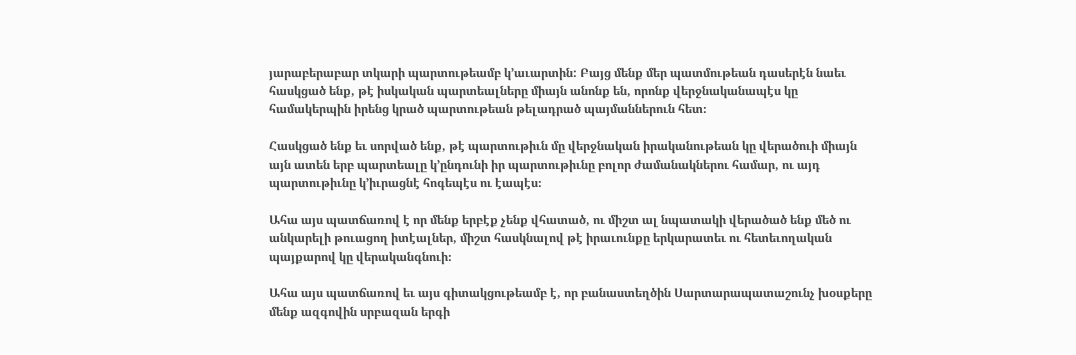յարաբերաբար տկարի պարտութեամբ կ՚աւարտին: Բայց մենք մեր պատմութեան դասերէն նաեւ հասկցած ենք, թէ իսկական պարտեալները միայն անոնք են, որոնք վերջնականապէս կը համակերպին իրենց կրած պարտութեան թելադրած պայմաններուն հետ։

Հասկցած ենք եւ սորված ենք, թէ պարտութիւն մը վերջնական իրականութեան կը վերածուի միայն այն ատեն երբ պարտեալը կ՚ընդունի իր պարտութիւնը բոլոր ժամանակներու համար, ու այդ պարտութիւնը կ՚իւրացնէ հոգեպէս ու էապէս։

Ահա այս պատճառով է որ մենք երբէք չենք վհատած, ու միշտ ալ նպատակի վերածած ենք մեծ ու անկարելի թուացող իտէալներ, միշտ հասկնալով թէ իրաւունքը երկարատեւ ու հետեւողական պայքարով կը վերականգնուի։

Ահա այս պատճառով եւ այս գիտակցութեամբ է, որ բանաստեղծին Սարտարապատաշունչ խօսքերը մենք ազգովին սրբազան երգի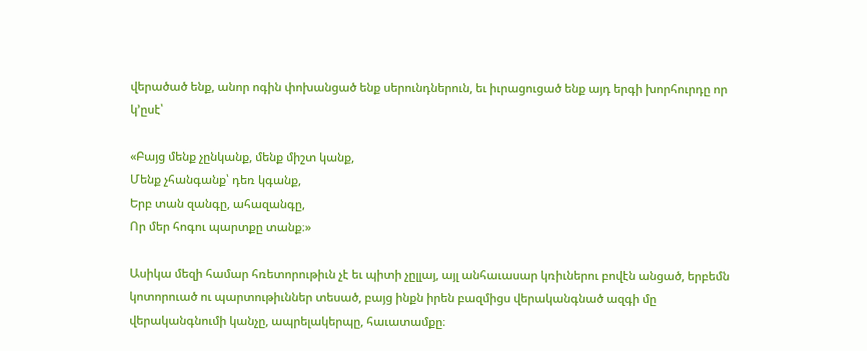վերածած ենք, անոր ոգին փոխանցած ենք սերունդներուն, եւ իւրացուցած ենք այդ երգի խորհուրդը որ կ՚ըսէ՝

«Բայց մենք չընկանք, մենք միշտ կանք,
Մենք չհանգանք՝ դեռ կգանք,
Երբ տան զանգը, ահազանգը,
Որ մեր հոգու պարտքը տանք։»

Ասիկա մեզի համար հռետորութիւն չէ եւ պիտի չըլլայ, այլ անհաւասար կռիւներու բովէն անցած, երբեմն կոտորուած ու պարտութիւններ տեսած, բայց ինքն իրեն բազմիցս վերականգնած ազգի մը վերականգնումի կանչը, ապրելակերպը, հաւատամքը։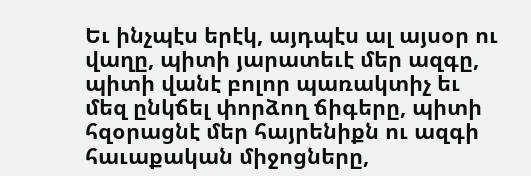Եւ ինչպէս երէկ, այդպէս ալ այսօր ու վաղը, պիտի յարատեւէ մեր ազգը, պիտի վանէ բոլոր պառակտիչ եւ մեզ ընկճել փորձող ճիգերը, պիտի հզօրացնէ մեր հայրենիքն ու ազգի հաւաքական միջոցները,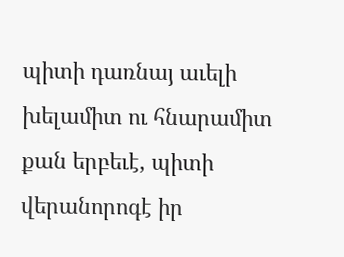պիտի դառնայ աւելի խելամիտ ու հնարամիտ քան երբեւէ, պիտի վերանորոգէ իր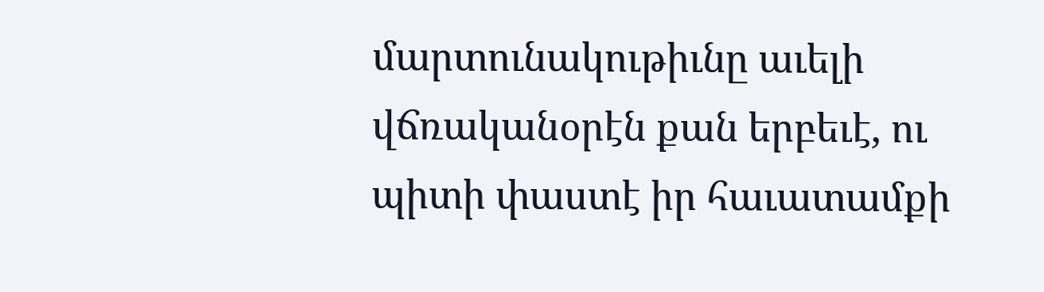մարտունակութիւնը աւելի վճռականօրէն քան երբեւէ, ու պիտի փաստէ իր հաւատամքի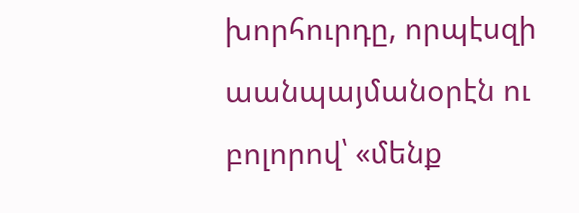խորհուրդը, որպէսզի աանպայմանօրէն ու բոլորով՝ «մենք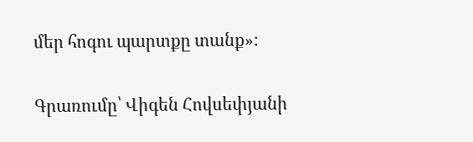մեր հոգու պարտքը տանք»:

Գրառումը՝ Վիգեն Հովսեփյանի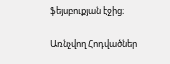ֆեյսբուքյան էջից։

Առնչվող Հոդվածներ